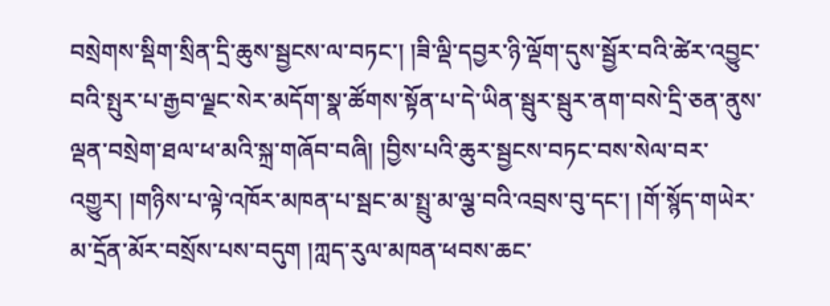བསྲེགས་སྡིག་སྲིན་དྲི་ཆུས་སྦྱངས་ལ་བཏང་། །ཟི་ལྡི་དབྱར་ཉི་ལྡོག་དུས་སྦྱོར་བའི་ཚེར་འབྱུང་བའི་སྤུར་པ་རྒྱབ་ལྗང་སེར་མདོག་སྣ་ཚོགས་སྟོན་པ་དེ་ཡིན་སྦུར་སྦུར་ནག་བསེ་དྲི་ཅན་ནུས་ལྡན་བསྲེག་ཐལ་ཕ་མའི་སྐྲ་གཞོབ་བཞི། །བྱིས་པའི་ཆུར་སྦྱངས་བཏང་བས་སེལ་བར་འགྱུར། །གཉིས་པ་ལྟེ་འཁོར་མཁན་པ་སྦང་མ་སྤྲུ་མ་ལྕ་བའི་འབྲས་བུ་དང་། །གོ་སྙོད་གཡེར་མ་དྲོན་མོར་བསྲོས་པས་བདུག །ཀླད་རུལ་མཁན་ཕབས་ཆང་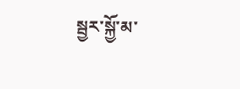སྦྱར་སྐྱོ་མ་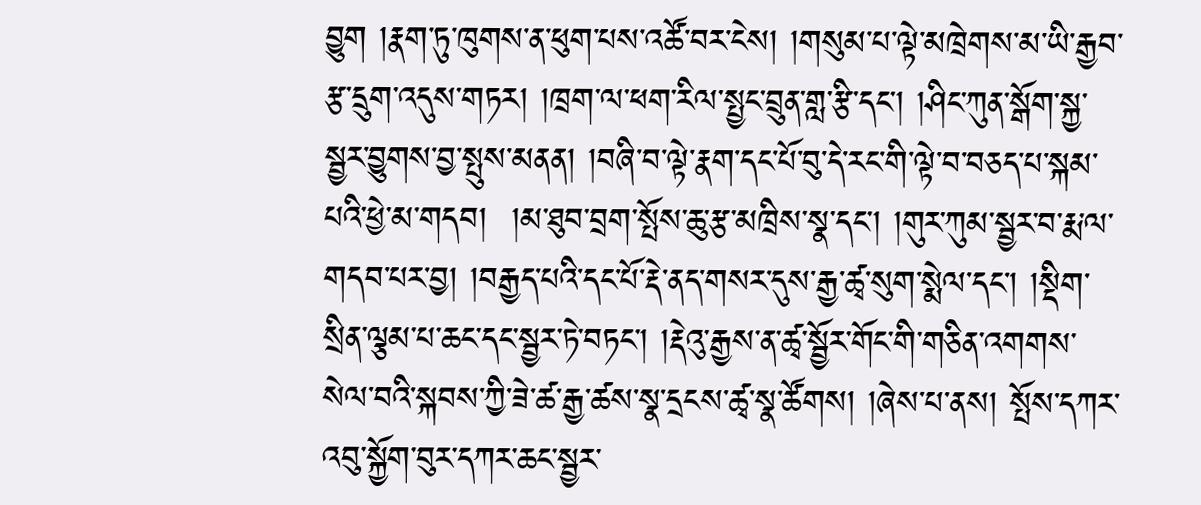བྱུག །རྣག་ཏུ་ཁུགས་ན་ཕུག་པས་འཚོ་བར་ངེས། །གསུམ་པ་ལྟེ་མཁྲེགས་མ་ཡི་རྒྱབ་རྩ་དྲུག་འདུས་གཏར། །ཁྲག་ལ་ཕག་རིལ་སྤྱང་བྲུན་གླ་རྩི་དང་། །ཤིང་ཀུན་སྒོག་སྐྱ་སྦྱར་བྱུགས་བྱ་སྤུས་མནན། །བཞི་བ་ལྟེ་རྣག་དང་པོ་བུ་དེ་རང་གི་ལྟེ་བ་བཅད་པ་སྐམ་པའི་ཕྱེ་མ་གདབ།  །མ་ཐུབ་བྲག་སྤོས་ཆུ་རྩ་མཁྲིས་སྣ་དང་། །གུར་ཀུམ་སྦྱར་བ་རྨ་ལ་གདབ་པར་བྱ། །བརྒྱད་པའི་དང་པོ་རྡེ་ནད་གསར་དུས་རྒྱ་ཚྭ་སུག་སྨེལ་དང་། །སྡིག་སྲིན་ལྕམ་པ་ཆང་དང་སྦྱར་ཏེ་བཏང་། །རྡེའུ་རྒྱས་ན་ཚྭ་སྦྱོར་གོང་གི་གཅིན་འགགས་སེལ་བའི་སྐབས་ཀྱི་ཟེ་ཚ་རྒྱ་ཚས་སྣ་དྲངས་ཚྭ་སྣ་ཚོགས། །ཞེས་པ་ནས། སྤོས་དཀར་འབུ་སྐྱོག་བུར་དཀར་ཆང་སྦྱར་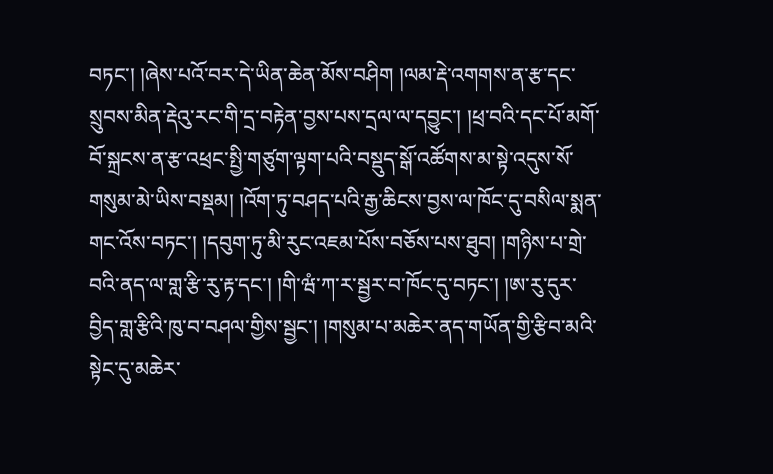བཏང་། །ཞེས་པའོ་བར་དེ་ཡིན་ཆེན་མོས་བཤིག །ལམ་རྡེ་འགགས་ན་རྩ་དང་སྲུབས་མིན་རྡེའུ་རང་གི་དྲ་བརྟེན་བྱས་པས་དྲལ་ལ་དབྱུང་། །ཕྲ་བའི་དང་པོ་མགོ་བོ་སྐྲངས་ན་རྩ་འཕྲང་སྤྱི་གཙུག་ལྟག་པའི་བསྡུད་སྒོ་འཚོགས་མ་སྟེ་འདུས་སོ་གསུམ་མེ་ཡིས་བསྡམ། །འོག་ཏུ་བཤད་པའི་རྒྱ་ཆིངས་བྱས་ལ་ཁོང་དུ་བསིལ་སྨན་གང་འོས་བཏང་། །དབུག་ཏུ་མི་རུང་འཇམ་པོས་བཅོས་པས་ཐུབ། །གཉིས་པ་གྲེ་བའི་ནད་ལ་གླ་རྩི་རུ་རྟ་དང་། །གི་ཝཾ་ཀ་ར་སྦྱར་བ་ཁོང་དུ་བཏང་། །ཨ་རུ་དུར་བྱིད་གླ་རྩིའི་ཁུ་བ་བཤལ་གྱིས་སྦྱང་། །གསུམ་པ་མཆེར་ནད་གཡོན་གྱི་རྩིབ་མའི་སྟེང་དུ་མཆེར་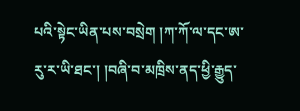པའི་སྟེང་ཡིན་པས་བསྲེག །ཀ་ཀོ་ལ་དང་ཨ་རུ་ར་ཡི་ཐང་། །བཞི་བ་མཁྲིས་ནད་ཕྱི་རྒྱུད་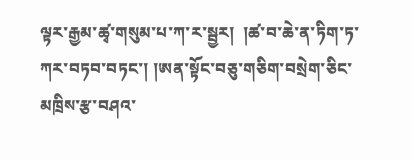ལྟར་རྒྱམ་ཚྭ་གསུམ་པ་ཀ་ར་སྦྱར།  །ཚ་བ་ཆེ་ན་ཏིག་ཏ་ཀར་བཏབ་བཏང་། །ཨན་སྟོང་བཅུ་གཅིག་བསྲེག་ཅིང་མཁྲིས་རྩ་བཤའ་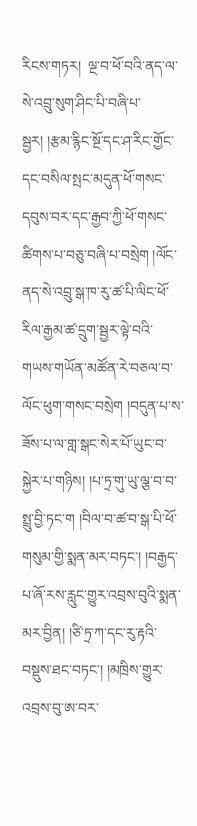རིངས་གཏར།  ལྔ་བ་ཕོ་བའི་ནད་ལ་སེ་འབྲུ་སུག་ཤིང་པི་བཞི་པ་སྦྱར། །རྩམ་རྙིང་སྔོ་དང་ཤ་རིང་གྱོང་དང་བསིལ་སྤང་མདུན་ཕོ་གསང་དབུས་བར་དང་རྒྱབ་ཀྱི་ཕོ་གསང་ཚིགས་པ་བཅུ་བཞི་པ་བསྲེག །ལོང་ནད་སེ་འབྲུ་སྒ་ཁ་རུ་ཚ་པི་ལིང་ཕོ་རིལ་རྒྱམ་ཚ་དྲུག་སྦྱར་ལྟེ་བའི་གཡས་གཡོན་མཚོན་རེ་བཅལ་བ་ལོང་ཕུག་གསང་བསྲེག །བདུན་པ་ས་ཟོས་པ་ལ་གླ་སྒང་སེར་པོ་ཡུང་བ་སྐྱེར་པ་གཉིས། །པ་ཏྲ་གུ་ཡུ་ལྕ་བ་བ་སྤྲུ་བྱི་ཏང་ག །བིལ་བ་ཚ་བ་སྒ་པི་ཕོ་གསུམ་གྱི་སྨན་མར་བཏང་། །བརྒྱད་པ་ཞོ་རས་རླུང་གྱུར་འབྲས་བུའི་སྨན་མར་བྱིན། །ཙི་ཏྲ་ཀ་དང་རུ་རྟའི་བསྡུས་ཐང་བཏང་། །མཁྲིས་གྱུར་འབྲས་བུ་ཨ་བར་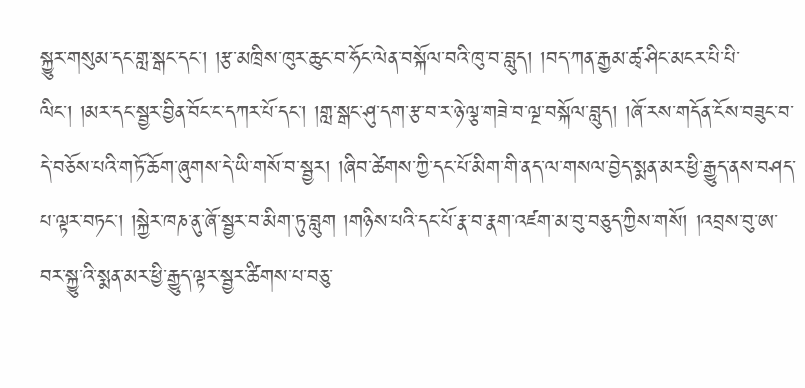སྐྱུར་གསུམ་དང་གླ་སྒང་དང་། །རྩ་མཁྲིས་ཁུར་ཆུང་བ་ཧོང་ལེན་བསྐོལ་བའི་ཁུ་བ་བླུད། །བད་ཀན་རྒྱམ་ཚྭ་ཤིང་མངར་པི་པི་ལིང་། །མར་དང་སྦྱར་བྱིན་བོང་ང་དཀར་པོ་དང་། །གླ་སྒང་ཤུ་དག་རྩ་བ་ར་ཉེ་ལྕ་གཟེ་བ་ལྔ་བསྐོལ་བླུད། །ཞོ་རས་གདོན་ངོས་བཟུང་བ་དེ་བཅོས་པའི་གཏོ་ཆོག་ཞུགས་དེ་ཡི་གསོ་བ་སྦྱར། །ཞིབ་ཚེགས་ཀྱི་དང་པོ་མིག་གི་ནད་ལ་གསལ་བྱེད་སྨན་མར་ཕྱི་རྒྱུད་ནས་བཤད་པ་ལྟར་བཏང་། །སྐྱེར་ཁཎ་ནུ་ཞོ་སྦྱར་བ་མིག་ཏུ་བླུག །གཉིས་པའི་དང་པོ་རྣ་བ་རྣག་འཛག་མ་བུ་བཅུད་ཀྱིས་གསོ། །འབྲས་བུ་ཨ་བར་སྐྱུ་འི་སྨན་མར་ཕྱི་རྒྱུད་ལྟར་སྦྱར་ཚིགས་པ་བཅུ་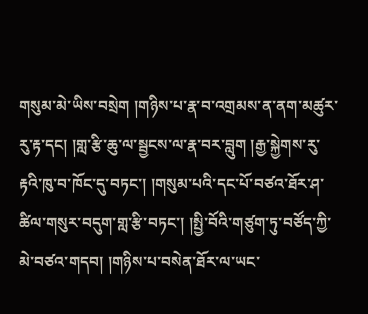གསུམ་མེ་ཡིས་བསྲེག །གཉིས་པ་རྣ་བ་འགྲམས་ན་ནག་མཚུར་རུ་རྟ་དང། །གླ་རྩི་ཆུ་ལ་སྦྱངས་ལ་རྣ་བར་བླུག །རྒྱ་སྐྱེགས་རུ་རྟའི་ཁུ་བ་ཁོང་དུ་བཏང་། །གསུམ་པའི་དང་པོ་བཙའ་ཐོར་ཤ་ཚིལ་གསུར་བདུག་གླ་རྩི་བཏང་། །སྤྱི་བོའི་གཙུག་ཏུ་བཙོད་ཀྱི་མེ་བཙའ་གདབ། །གཉིས་པ་བསེན་ཐོར་ལ་ཡང་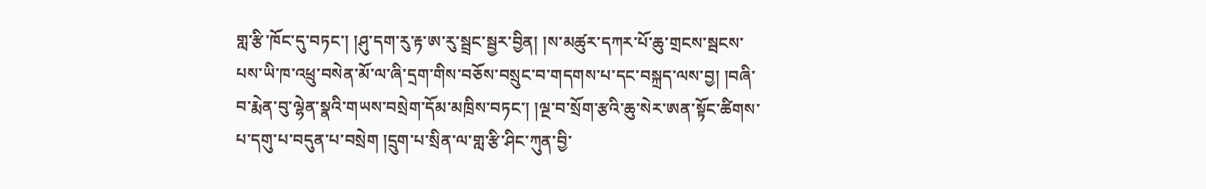གླ་རྩི་ཁོང་དུ་བཏང་། །ཤུ་དག་རུ་རྟ་ཨ་རུ་སྦྲང་སྦྱར་བྱིན། །ས་མཚུར་དཀར་པོ་ཆུ་གྲངས་སྦངས་པས་ཡི་ཁ་འཕྲུ་བསེན་མོ་ལ་ཞི་དྲག་གིས་བཅོས་བསྲུང་བ་གདགས་པ་དང་བསྐྲད་ལས་བྱ། །བཞི་བ་རྨེན་བུ་ལྷེན་སྣའི་གཡས་བསྲེག་དོམ་མཁྲིས་བཏང་། །ལྔ་བ་སྲོག་རྩའི་ཆུ་སེར་ཨན་སྟོང་ཚིགས་པ་དགུ་པ་བདུན་པ་བསྲེག །དྲུག་པ་སྲིན་ལ་གླ་རྩི་ཤིང་ཀུན་བྱི་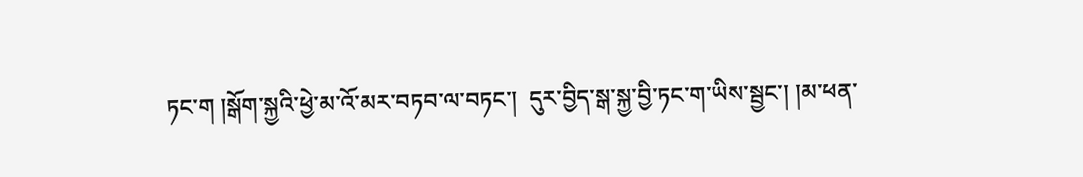ཏང་ག །སྒོག་སྐྱའི་ཕྱེ་མ་འོ་མར་བཏབ་ལ་བཏང་།  དུར་བྱིད་སྒ་སྐྱ་བྱི་ཏང་ག་ཡིས་སྦྱང་། །མ་ཕན་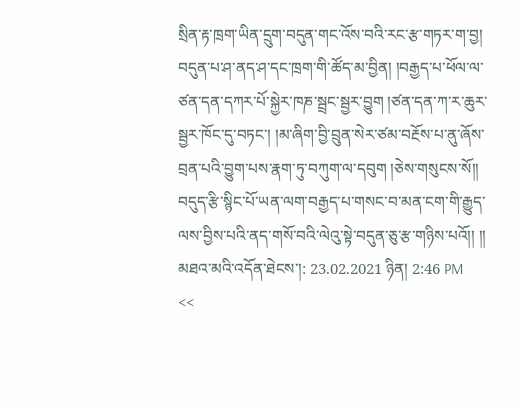སྲིན་རྟ་ཁྲག་ཡིན་དྲུག་བདུན་གང་འོས་བའི་རང་རྩ་གཏར་ག་བྱ། བདུན་པ་ཤ་ནད་ཤ་དང་ཁྲག་གི་ཚོད་མ་བྱིན། །བརྒྱད་པ་ཕོལ་ལ་ཙན་དན་དཀར་པོ་སྐྱེར་ཁཎ་སྦྲང་སྦྱར་བྱུག །ཙན་དན་ཀ་ར་ཆུར་སྦྱར་ཁོང་དུ་བཏང་། །མ་ཞིག་བྱི་བྲུན་སེར་ཙམ་བརྔོས་པ་ནུ་ཞོས་བྲན་པའི་བྱུག་པས་རྣག་ཏུ་བཀུག་ལ་དབུག །ཅེས་གསུངས་སོ།།
བདུད་རྩི་སྙིང་པོ་ཡན་ལག་བརྒྱད་པ་གསང་བ་མན་ངག་གི་རྒྱུད་ལས་བྱིས་པའི་ནད་གསོ་བའི་ལེའུ་སྟེ་བདུན་ཅུ་རྩ་གཉིས་པའོ།། །།
མཐའ་མའི་འདོན་ཐེངས་།: 23.02.2021 ཉིན། 2:46 PM
<<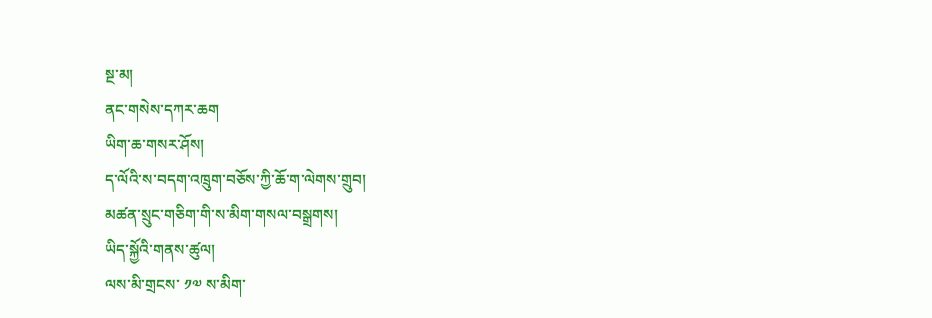སྔ་མ།
ནང་གསེས་དཀར་ཆག
ཡིག་ཆ་གསར་ཤོས།
ད་ལོའི་ས་བདག་འཁྲུག་བཅོས་ཀྱི་ཆོ་ག་ལེགས་གྲུབ།
མཚན་སྲུང་གཅིག་གི་ས་མིག་གསལ་བསྒྲགས།
ཡིད་སྐྱོའི་གནས་ཚུལ།
ལས་མི་གྲངས་ ༡༧ ས་མིག་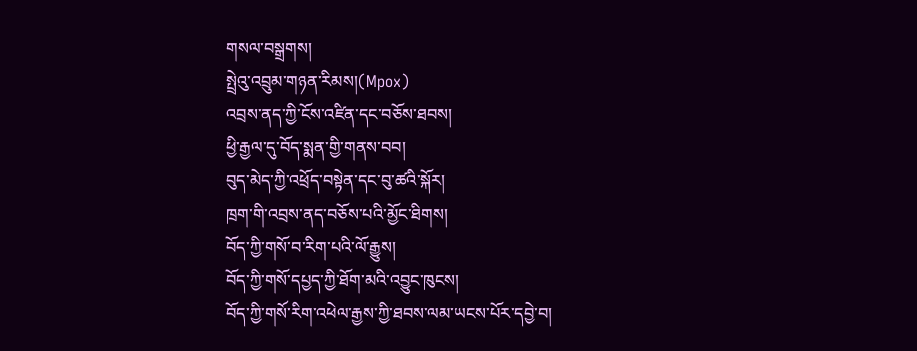གསལ་བསྒྲགས།
སྤྲེའུ་འབྲུམ་གཉན་རིམས།(Mpox)
འབྲས་ནད་ཀྱི་ངོས་འཛིན་དང་བཅོས་ཐབས།
ཕྱི་རྒྱལ་དུ་བོད་སྨན་གྱི་གནས་བབ།
བུད་མེད་ཀྱི་འཕྲོད་བསྟེན་དང་བུ་ཚའི་སྐོར།
ཁྲག་གི་འབྲས་ནད་བཅོས་པའི་མྱོང་ཐིགས།
བོད་ཀྱི་གསོ་བ་རིག་པའི་ལོ་རྒྱུས།
བོད་ཀྱི་གསོ་དཔྱད་ཀྱི་ཐོག་མའི་འབྱུང་ཁུངས།
བོད་ཀྱི་གསོ་རིག་འཕེལ་རྒྱས་ཀྱི་ཐབས་ལམ་ཡངས་པོར་དབྱེ་བ།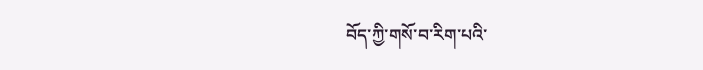བོད་ཀྱི་གསོ་བ་རིག་པའི་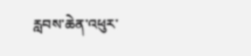རླབས་ཆེན་འཕུར་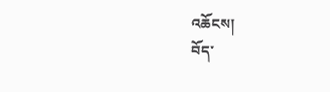འཆོངས།
བོད་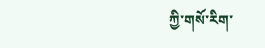ཀྱི་གསོ་རིག་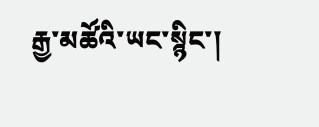རྒྱ་མཚོའི་ཡང་སྙིང་།